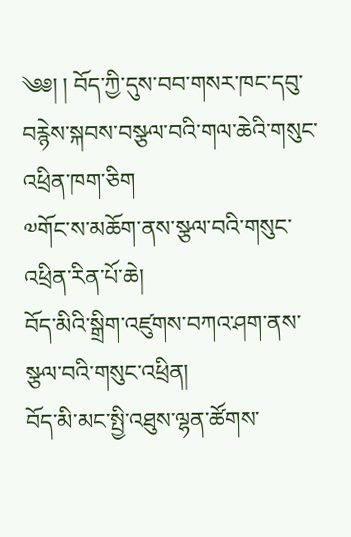༄༅། ། བོད་ཀྱི་དུས་བབ་གསར་ཁང་དབུ་བརྙེས་སྐབས་བསྩལ་བའི་གལ་ཆེའི་གསུང་འཕྲིན་ཁག་ཅིག
༧གོང་ས་མཆོག་ནས་སྩལ་བའི་གསུང་འཕྲིན་རིན་པོ་ཆེ།
བོད་མིའི་སྒྲིག་འཛུགས་བཀའ་ཤག་ནས་སྩལ་བའི་གསུང་འཕྲིན།
བོད་མི་མང་སྤྱི་འཐུས་ལྷན་ཚོགས་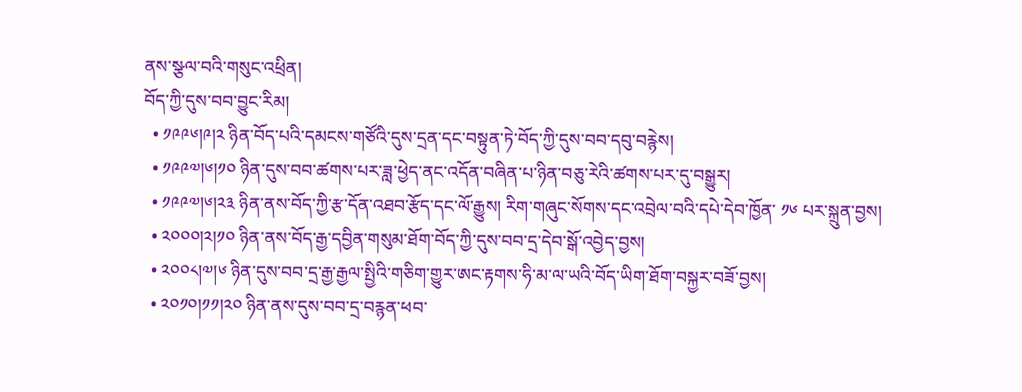ནས་སྩལ་བའི་གསུང་འཕྲིན།
བོད་ཀྱི་དུས་བབ་བྱུང་རིམ།
  • ༡༩༩༦།༩།༢ ཉིན་བོད་པའི་དམངས་གཙོའི་དུས་དྲན་དང་བསྟུན་ཏེ་བོད་ཀྱི་དུས་བབ་དབུ་བརྙེས།
  • ༡༩༩༧།༦།༡༠ ཉིན་དུས་བབ་ཚགས་པར་ཟླ་ཕྱེད་ནང་འདོན་བཞིན་པ་ཉིན་བཅུ་རེའི་ཚགས་པར་དུ་བསྒྱུར།
  • ༡༩༩༧།༦།༢༣ ཉིན་ནས་བོད་ཀྱི་རྩ་དོན་འཐབ་རྩོད་དང་ལོ་རྒྱུས། རིག་གཞུང་སོགས་དང་འབྲེལ་བའི་དཔེ་དེབ་ཁྱོན་ ༡༦ པར་སྐྲུན་བྱས།
  • ༢༠༠༠།༢།༡༠ ཉིན་ནས་བོད་རྒྱ་དབྱིན་གསུམ་ཐོག་བོད་ཀྱི་དུས་བབ་དྲ་དེབ་སྒོ་འབྱེད་བྱས།
  • ༢༠༠༨།༧།༦ ཉིན་དུས་བབ་དྲ་རྒྱ་རྒྱལ་སྤྱིའི་གཅིག་གྱུར་ཨང་རྟགས་ཧི་མ་ལ་ཡའི་བོད་ཡིག་ཐོག་བསྐྱར་བཟོ་བྱས།
  • ༢༠༡༠།༡༡།༢༠ ཉིན་ནས་དུས་བབ་དྲ་བརྙན་ཕབ་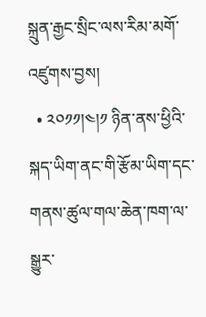སྐྲུན་རྒྱང་སྲིང་ལས་རིམ་མགོ་འཛུགས་བྱས།
  • ༢༠༡༡།༤།༡ ཉིན་ནས་ཕྱིའི་སྐད་ཡིག་ནང་གི་རྩོམ་ཡིག་དང་གནས་ཚུལ་གལ་ཆེན་ཁག་ལ་སྒྱུར་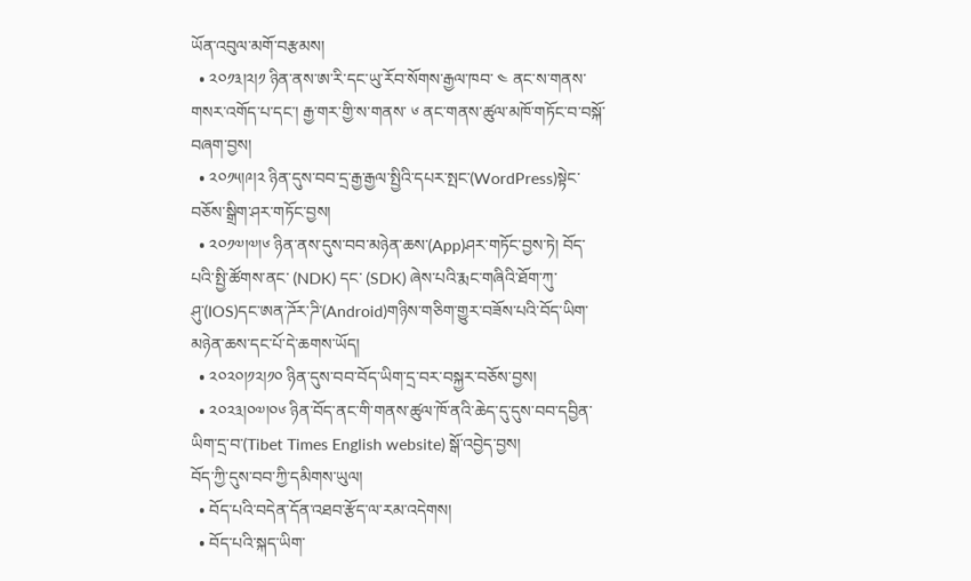ཡོན་འབུལ་མགོ་བརྩམས།
  • ༢༠༡༣།༢།༡ ཉིན་ནས་ཨ་རི་དང་ཡུ་རོབ་སོགས་རྒྱལ་ཁབ་ ༤ ནང་ས་གནས་གསར་འགོད་པ་དང་། རྒྱ་གར་གྱི་ས་གནས་ ༦ ནང་གནས་ཚུལ་མཁོ་གཏོང་བ་བསྐོ་བཞག་བྱས།
  • ༢༠༡༥།༩།༢ ཉིན་དུས་བབ་དྲ་རྒྱ་རྒྱལ་སྤྱིའི་དཔར་སྤང་(WordPress)སྟེང་བཅོས་སྒྲིག་ཤར་གཏོང་བྱས།
  • ༢༠༡༧།༧།༦ ཉིན་ནས་དུས་བབ་མཉེན་ཆས་(App)ཤར་གཏོང་བྱས་ཏེ། བོད་པའི་སྤྱི་ཚོགས་ནང་ (NDK) དང་ (SDK) ཞེས་པའི་རྨང་གཞིའི་ཐོག་ཀུ་ཤུ་(IOS)དང་ཨན་ཌོར་ཌི་(Android)གཉིས་གཅིག་གྱུར་བཟོས་པའི་བོད་ཡིག་མཉེན་ཆས་དང་པོ་དེ་ཆགས་ཡོད།
  • ༢༠༢༠།༡༢།༡༠ ཉིན་དུས་བབ་བོད་ཡིག་དྲ་བར་བསྐྱར་བཅོས་བྱས།
  • ༢༠༢༣།༠༧།༠༦ ཉིན་བོད་ནང་གི་གནས་ཚུལ་ཁོ་ནའི་ཆེད་དུ་དུས་བབ་དབྱིན་ཡིག་དྲ་བ་(Tibet Times English website) སྒོ་འབྱེད་བྱས།
བོད་ཀྱི་དུས་བབ་ཀྱི་དམིགས་ཡུལ།
  • བོད་པའི་བདེན་དོན་འཐབ་རྩོད་ལ་རམ་འདེགས།
  • བོད་པའི་སྐད་ཡིག་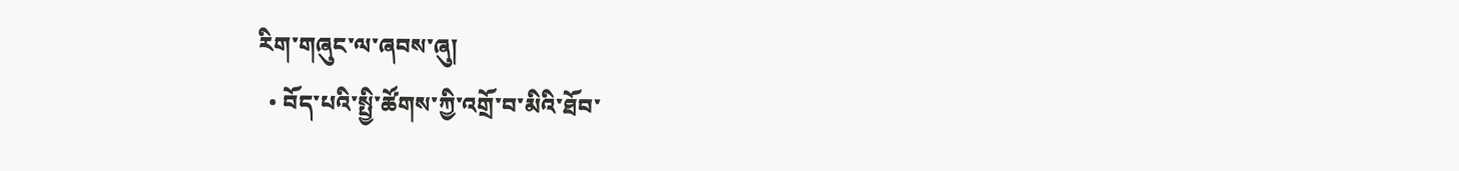རིག་གཞུང་ལ་ཞབས་ཞུ།
  • བོད་པའི་སྤྱི་ཚོགས་ཀྱི་འགྲོ་བ་མིའི་ཐོབ་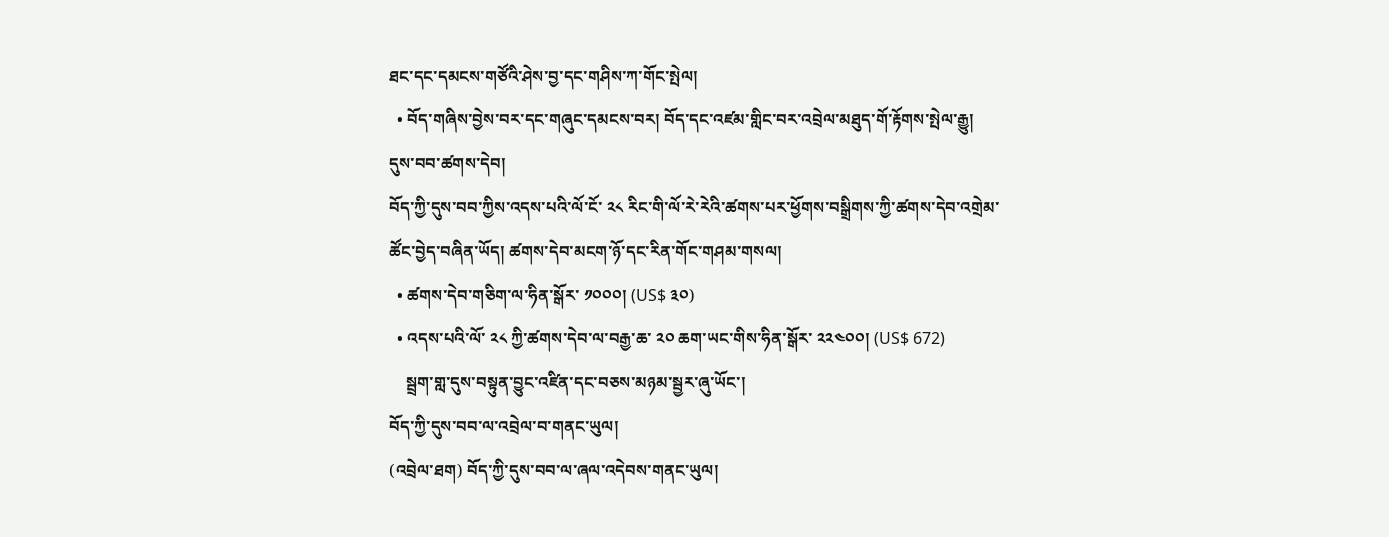ཐང་དང་དམངས་གཙོའི་ཤེས་བྱ་དང་གཤིས་ཀ་གོང་སྤེལ།
  • བོད་གཞིས་བྱེས་བར་དང་གཞུང་དམངས་བར། བོད་དང་འཛམ་གླིང་བར་འབྲེལ་མཐུད་གོ་རྟོགས་སྤེལ་རྒྱུ།
དུས་བབ་ཚགས་དེབ།
བོད་ཀྱི་དུས་བབ་ཀྱིས་འདས་པའི་ལོ་ངོ་ ༢༨ རིང་གི་ལོ་རེ་རེའི་ཚགས་པར་ཕྱོགས་བསྒྲིགས་ཀྱི་ཚགས་དེབ་འགྲེམ་ཚོང་བྱེད་བཞིན་ཡོད། ཚགས་དེབ་མངག་ཉོ་དང་རིན་གོང་གཤམ་གསལ།
  • ཚགས་དེབ་གཅིག་ལ་ཧིན་སྒོར་ ༡༠༠༠། (US$ ༣༠)
  • འདས་པའི་ལོ་ ༢༨ ཀྱི་ཚགས་དེབ་ལ་བརྒྱ་ཆ་ ༢༠ ཆག་ཡང་གིས་ཧིན་སྒོར་ ༢༢༤༠༠། (US$ 672)
    སྦྲག་གླ་དུས་བསྟུན་བྱུང་འཛིན་དང་བཅས་མཉམ་སྦྱར་ཞུ་ཡོང་།
བོད་ཀྱི་དུས་བབ་ལ་འབྲེལ་བ་གནང་ཡུལ།
(འབྲེལ་ཐག) བོད་ཀྱི་དུས་བབ་ལ་ཞལ་འདེབས་གནང་ཡུལ།